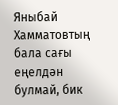Яныбай Хамматовтың бала сағы еңелдән булмай, бик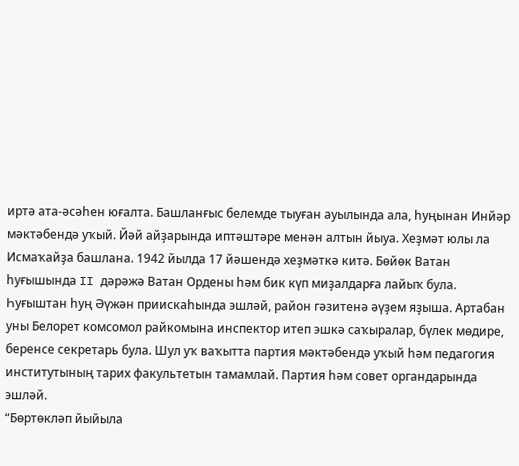иртә ата-әсәһен юғалта. Башланғыс белемде тыуған ауылында ала, һуңынан Инйәр мәктәбендә уҡый. Йәй айҙарында иптәштәре менән алтын йыуа. Хеҙмәт юлы ла Исмаҡайҙа башлана. 1942 йылда 17 йәшендә хеҙмәткә китә. Бөйөк Ватан һуғышында II дәрәжә Ватан Ордены һәм бик күп миҙалдарға лайыҡ була. Һуғыштан һуң Әүжән приискаһында эшләй, район гәзитенә әүҙем яҙыша. Артабан уны Белорет комсомол райкомына инспектор итеп эшкә саҡыралар, бүлек мөдире, беренсе секретарь була. Шул уҡ ваҡытта партия мәктәбендә уҡый һәм педагогия институтының тарих факультетын тамамлай. Партия һәм совет органдарында эшләй.
“Бөртөкләп йыйыла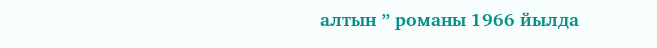алтын ” романы 1966 йылда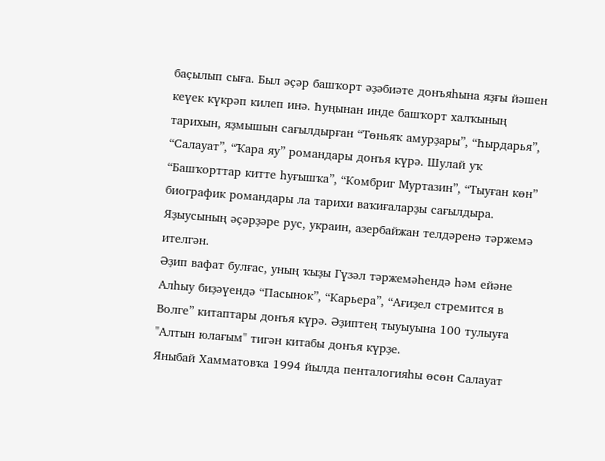баҫылып сыға. Был әҫәр башҡорт әҙәбиәте донъяһына яҙғы йәшен кеүек күкрәп килеп инә. Һуңынан инде башҡорт халҡының тарихын, яҙмышын сағылдырған “Төньяҡ амурҙары”, “Һырдарья”, “Салауат”, “Ҡара яу” романдары донъя күрә. Шулай уҡ “Башҡорттар китте һуғышҡа”, “Комбриг Муртазин”, “Тыуған көн” биографик романдары ла тарихи ваҡиғаларҙы сағылдыра. Яҙыусының әҫәрҙәре рус, украин, азербайжан телдәренә тәржемә ителгән.
Әҙип вафат булғас, уның ҡыҙы Гүзәл тәржемәһендә һәм ейәне Алһыу биҙәүендә “Пасынок”, “Карьера”, “Ағиҙел стремится в Волге” китаптары донъя күрә. Әҙиптең тыуыуына 100 тулыуға "Алтын юлағым" тигән китабы донъя күрҙе.
Яныбай Хамматовҡа 1994 йылда пенталогияһы өсөн Салауат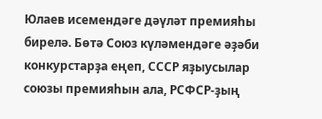Юлаев исемендәге дәүләт премияһы бирелә. Бөтә Союз күләмендәге әҙәби конкурстарҙа еңеп, СССР яҙыусылар союзы премияһын ала, РСФСР-ҙың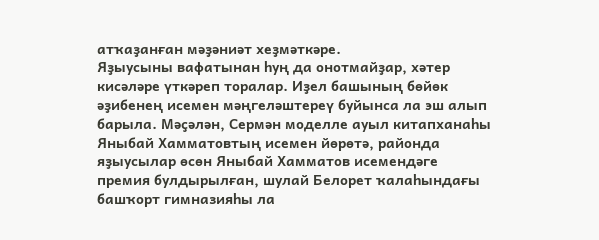атҡаҙанған мәҙәниәт хеҙмәткәре.
Яҙыусыны вафатынан һуң да онотмайҙар, хәтер кисәләре үткәреп торалар. Иҙел башының бөйөк әҙибенең исемен мәңгеләштереү буйынса ла эш алып барыла. Мәҫәлән, Сермән моделле ауыл китапханаһы Яныбай Хамматовтың исемен йөрөтә, районда яҙыусылар өсөн Яныбай Хамматов исемендәге премия булдырылған, шулай Белорет ҡалаһындағы башҡорт гимназияһы ла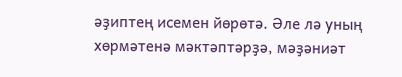әҙиптең исемен йөрөтә. Әле лә уның хөрмәтенә мәктәптәрҙә, мәҙәниәт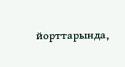йорттарында,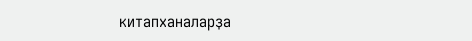китапханаларҙа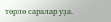төрлө саралар уҙа.